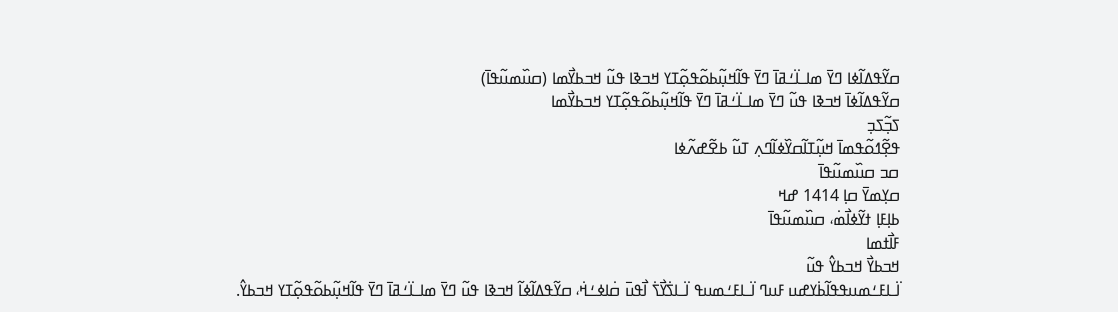ߛߌ߬ߟߡߊ߬ߦߊ ߣߌ߫ ߘߊߺߊ߳ߑߥߊ߫ ߣߌ߫ ߟߊ߬ߞߎ߲߬ߕߋ߬ߟߋ߲߬ߠߌ ߞߏߢߊ ߟߎ߬ ߞߏߕߌ߯ߘߊ (ߛߎ߰ߘߎ߬ߟߊ߫)
ߛߌ߬ߟߡߊ߬ߦߊ߫ ߞߏߢߊ ߟߎ߬ ߣߌ߫ ߘߊߺߊ߳ߑߥߊ߫ ߣߌ߫ ߟߊ߬ߞߎ߲߬ߕߋ߬ߟߋ߲߬ߠߌ ߞߏߕߌ߯ߘߊ
ߖߏ߲߬ߖߏ߲
ߟߐ߲߬ߗߋ߬ߟߘߊ߫ ߞߎ߲߬ߠߊ߬ߛߌ߰ߦߊ߬ߣߍ߲ ߠߎ߬ ߕߐ߬ߝߍ߬ߦߊ
ߛߏ ߛߎ߰ߘߎ߬ߟߊ߫
ߛߌ߲ߘߌ߫ ߛߊ߲ 1414 ߝߞ
ߕߊ߲ߓߊ߲ ߙߌ߬ߦߊ߯ߘ߭، ߛߎ߰ߘߎ߬ߟߊ߫
ߓߊ߯ߙߘߊ
ߞߏߕߌ߯ ߞߏߕߌ߮ ߟߎ߬
ߊ߳ߺߊߓߑߘߎߟߟߊ߬ߕ߭ߌߝߎ ߓߎߣ ߊ߳ߺߊߓߑߘߎߟ ߊ߳ߺߊߖ߭ߌ߯ߖ߭ ߊ߯ߟߎ߫ ߛ߭ߊߦߑߞ߭، ߛߌ߬ߟߡߊ߬ߦߊ߬ ߞߏߢߊ ߟߎ߬ ߣߌ߫ ߘߊߺߊ߳ߑߥߊ߫ ߣߌ߫ ߟߊ߬ߞߎ߲߬ߕߋ߬ߟߋ߲߬ߠߌ ߞߏߕߌ߮.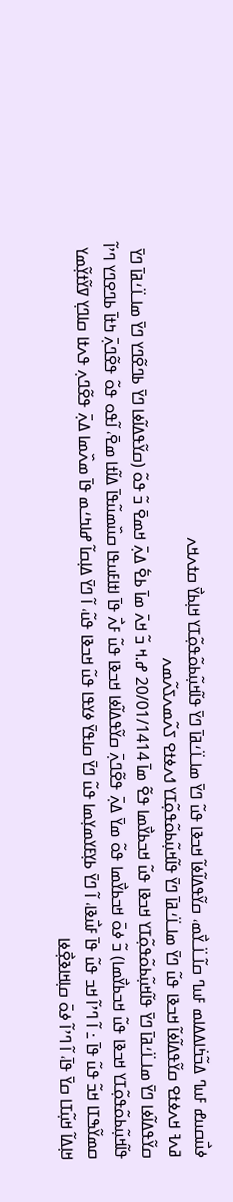ߦߎ߯ߛߎߝ ߓߎߣ ߡߏ߬ߤ߭ߊߡߡߊߘ ߓߎߣ ߛߊ߬ߺߊ߳ߺߌ߯ߘ، ߛߌ߬ߟߡߊ߬ߦߊ߬ ߞߏߢߊ ߟߎ߬ ߣߌ߫ ߘߊߺߊ߳ߑߥߊ߫ ߣߌ߫ ߟߊ߬ߞߎ߲߬ߕߋ߬ߟߋ߲߬ߠߌ ߞߊ߲ߕߌ߯ ߛߙߍߞߍ
ߥߍߔ ߞߍߦߙߐ ߛߌ߬ߟߡߊ߬ߦߊ߬ ߞߏߢߊ ߟߎ߬ ߣߌ߫ ߘߊߺߊ߳ߑߥߊ߫ ߣߌ߫ ߟߊ߬ߞߎ߲߬ߕߋ߬ߟߋ߲߬ߠߌ ߗߍߦߙߐ ߖߍ߬ߘߍߖߍ߬ߘߍ
ߛߌ߬ߟߡߊ߬ߦߊ ߣߌ߫ ߘߊߺߊ߳ߑߥߊ߫ ߣߌ߫ ߟߊ߬ߞߎ߲߬ߕߋ߬ߟߋ߲߬ߠߌ ߞߏߢߊ ߟߎ߬ ߞߏߕߌ߯ߘߊ ߟߐ߬ ߘߊ߫ 20/01/1414 ߝ.ߞ ߏ߬ ߞߍ߫ ߘߊ߫ ߕߐ߱ ߡߍ߲߫ ߞߘߐ߫ ߏ߬ ߟߋ߬ (ߛߌ߬ߟߡߊ߬ߦߊ ߣߌ߫ ߕߣߐ߬ߣߌ ߣߌ߫ ߘߊߺߊ߳ߑߥߊ߫ ߣߌ߫ ߟߊ߬ߞߎ߲߬ߕߋ߬ߟߋ߲߬ߠߌ ߞߏߢߊ ߟߎ߬ ߞߏߕߌ߯ߘߊ) ߏ߬ ߦߋ߫ ߞߏߕߌ߯ߘߊ ߟߋ߬ ߘߌ߫ ߡߍ߲߫ ߟߐ߬ߣߍ߲߫ ߛߌ߬ߟߡߊ߬ߦߊ ߞߏߢߊ ߟߎ߬ ߓߍ߯ ߟߊ߫ ߊߙߊߓߎߟߊ ߛߎ߰ߘߎ߬ߟߊ߫ ߡߊ߬ߙߊ ߘߐ߫، ߊ߬ߟߋ ߟߋ߬ ߟߐ߬ߣߍ߲߫ ߤߙߊ߫ ߕߣߐߣߌ ߣߴߊ߬ ߛߘߌ߬ߒߠߊ ߞߏ߬ ߟߎ߬ ߟߊ߫ ߸ ߊ߬ ߣߴߊ߬ ߞߏ ߟߎ߬ ߟߊ߫ ߓߎ߯ߢߊ، ߊ߬ ߣߌ߫ ߕߌ߲ߓߌߘߌ߲ߘߊ ߟߎ߬ ߣߌ߫ ߛߊߟߌ߫ ߦߌߟߊ ߟߎ߬ ߞߏߢߊ ߟߎ߬، ߊ߬ ߣߌ߫ ߡߊ߲ߛߊ߬ ߝߊߤߑߘ ߟߊ߫ ߘߍ߰ߘߊ ߡߍ߲߫ ߟߐ߬ߣߍ߲ ߟߍߙߊ ߛߊߣߌ߲ ߜߌ߬ߙߌ߲߬ߘߌ ߞߊ߲ߡߊ߬ ߞߎ߲߬ߠߊ ߛߌ߫ ߟߊ߫، ߊ߬ ߣߴߊ߬ ߦߋ߫ ߛߊ߲ߞߊߢߐ߲߯ߦߊ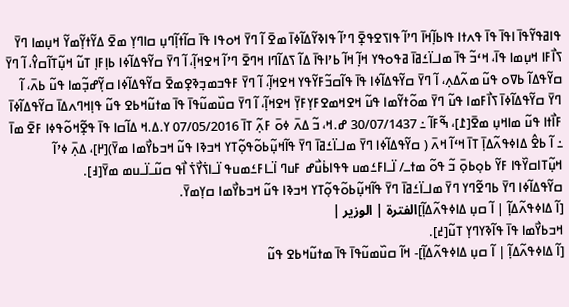ߟߊߥߟߌ߬ߟߊ߫ ߊߟߊ߫ ߟߊ߫ ߟߍߙߊ ߟߊߕߊ߲߬ߞߊ߫ ߣߴߊ߬ ߟߊߖߐߟߐ߲߫ ߣߴߊ߬ ߟߊߢߌ߬ߡߊ߬ߦߊ߫ ߘߐ߫ ߊ߬ ߣߌ߫ ߞߋߟߊ ߟߊ߫ ߛߊ߬ߙߊ߲߬ߣߎ߲ ߛߊߣߌ߲ ߘߐ߫ ߡߌ߬ߙߌ߲߬ߘߌ߬ ߞߎ߲ߘߊ ߣߌ߫ ߖߊ߯ߓߊ ߞߎ߲ߘߊ ߟߊ߫، ߞߵߏ߬ ߟߊ߫ ߘߊߺߊ߳ߑߥߊ߫ ߥߟߋߟߌ ߞߊ߲߬ ߞߊ߬ ߕߴߊߟߊ߫ ߡߊ߬ ߖߡߊ߬ߣߊ ߞߣߐ߫ ߣߴߊ߬ ߞߐߞߊ߲߬، ߊ߬ ߣߌ߫ ߛߌ߬ߟߡߊ߬ߦߊ ߕߊ߲ߓߊ߲ ߠߎ߬ ߞߎ߲߬ߠߊ߬ߛߌ߮، ߊ߬ ߣߌ߫ ߛߌ߬ߟߡߊ߬ ߕߜߋ ߟߎ߬ ߘߍ߬ߡߍ߲، ߊ߬ ߣߌ߫ ߛߌ߬ߟߡߊ߬ߦߊ ߟߊ߫ ߟߊ߬ߛߏ߬ߓߌ߬ߟߌ ߞߐߞߊ߲߬، ߊ߬ ߣߌ߫ ߓߟߏߘߏ߲ߢߐ߲ߘߐ߫ ߛߌ߬ߟߡߊ߬ߦߊ ߛߌ߲߬ߝߏ߲߬ߘߊ ߟߎ߬ ߕߍ߫، ߊ߬ ߣߌ߫ ߛߌ߬ߟߡߊ߬ߦߊ߫ ߖߊ߯ߓߘߊ ߟߎ߬ ߣߌ߫ ߘߋ߬ߙߌ߬ߘߊ ߟߎ߬ ߞߐߞߘߐߓߌ߲ߓߌ߲߫ ߞߐߞߊ߲߬، ߊ߬ ߣߌ߫ ߛߎ߰ߘߎ߬ߟߊ߫ ߟߊ߫ ߘߙߎ߬ߞߕߐ ߟߎ߬ ߟߊ߲ߞߣߍߡߊ߫ ߛߌ߬ߟߡߊ߬ߦߊ߫ ߓߊ߯ߙߊ ߟߎ߬ ߘߊߞߎ߲ ߘߐ߫[߁]، ߒ߬ߓߊ߬ ߸ 30/07/1437 ߝ.ߞ، ߏ߬ ߡߍ߫ ߦߋ߫ ߓߍ߲߬ ߠߊ߫ 07/05/2016 ߌ.ߡ.ߞ ߡߊ߬ߛߊ ߟߊ߫ ߟߐ߲߬ߞߋ߬ߟߦߊ ߓߐ߫ ߘߊ߫ ߸ ߊ߬ ߕߐ߮ ߡߊߦߟߍ߬ߡߊ߲߫ ߠߊ߫ ߞߵߊ߬ ߞߍ߫ ( ߛߌ߬ߟߡߊ߬ߦߊ ߣߌ߫ ߘߊߺߊ߳ߑߥߊ߫ ߣߌ߫ ߟߊ߬ߞߎ߲߬ߕߋ߬ߟߋ߲߬ߠߌ ߞߏߢߊ ߟߎ߬ ߞߏߕߌ߯ߘߊ ߘߌ߫)[߂]، ߡߍ߲߫ ߦߴߊ߬ ߞߎ߲߬ߠߊߛߌ߰ߟߊ ߓߌ߬ ߕߋ߲ߕߋ߲߫ ߏ߬ ߟߋ߬ ߘߙߺ/ ߊ߳ߺߊߓߑߘߎ ߟߟߊߕ߭ߎ߯ߝ ߓߎߣ ߊ߳ߺߊߓߑߘߎߟ ߊ߳ߺߊߖ߭ߌ߯ߖ߭ ߊ߯ߟ ߛߎ߬ߺߊ߳ߺߎߘ ߘߌ߫[߃].
ߛߌ߬ߟߡߊ߬ߦߊ ߣߌ߫ ߕߣߐ߬ߣߌ ߣߌ߫ ߘߊߺߊ߳ߑߥߊ߫ ߣߌ߫ ߟߊ߬ߞߎ߲߬ߕߋ߬ߟߋ߲߬ߠߌ ߞߏߢߊ ߟߎ߬ ߞߏߕߌ߯ߘߊ ߛߌ߲ߘߌ߫.
[ߊ߬ ߡߊߦߟߍ߬ߡߊ߲߬ | ߊ߬ ߛߎ߲ ߡߊߦߟߍ߬ߡߊ߲߬]الفترة | الوزير |
ߞߏߕߌ߯ߘߊ ߟߊ߫ ߟߊ߬ߢߌߣߌ߲ ߠߎ߬[߄].
[ߊ߬ ߡߊߦߟߍ߬ߡߊ߲߬ | ߊ߬ ߛߎ߲ ߡߊߦߟߍ߬ߡߊ߲߬]- ߞߊ߬ ߛߎ߰ߘߎ߬ߟߊ߫ ߟߊ߫ ߘߙߎ߬ߞߕߐ ߟߎ߬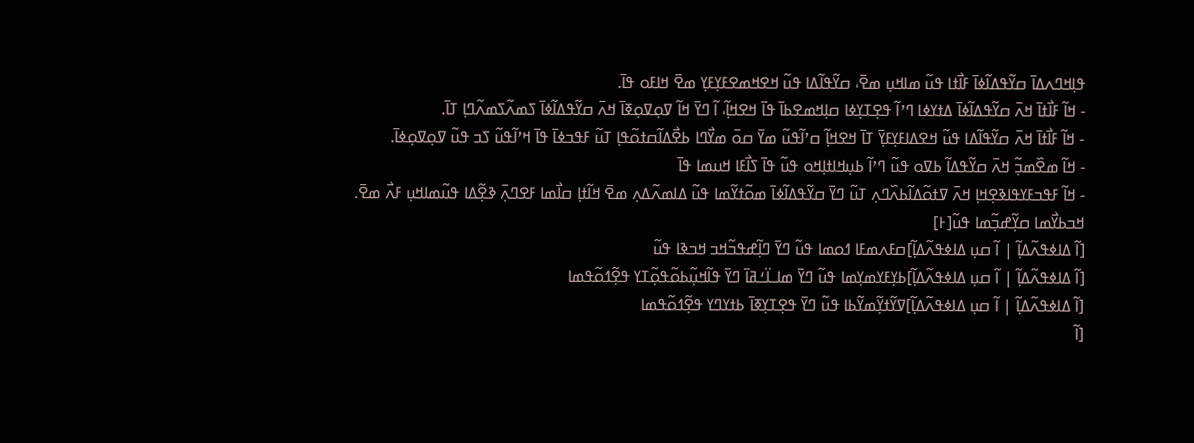ߟߊ߲ߞߣߍߡߊ߫ ߛߌ߬ߟߡߊ߬ߦߊ߫ ߓߊ߯ߙߊ ߟߎ߬ ߘߊߞߎ߲ ߘߐ߫، ߛߌ߬ߟߊ߬ߡߊ ߟߎ߬ ߞߐߞߘߐߓߌ߲ߓߌ߲ ߘߐ߫ ߞߊߓߋ ߟߊ߫.
- ߞߊ߬ ߓߊ߯ߙߊ߫ ߞߍ߫ ߛߌ߬ߟߡߊ߬ߦߊ߫ ߡߙߌߦߊ ߣߴߊ߬ ߟߐ߲ߠߌ߲ߦߊ ߛߊ߲ߞߘߐߕߊ߫ ߟߊ߫ ߞߐߞߊ߲߬، ߊ߬ ߣߌ߫ ߞߊ߬ ߜߋ߲ߜߋ߲ߧߊ߫ ߞߍ߫ ߛߌ߬ߟߡߊ߬ߦߊ߫ ߖߘߍ߬ߖߘߍ߬ߣߊ߲ ߠߊ߫.
- ߞߊ߬ ߓߊ߯ߙߊ߫ ߞߍ߫ ߛߌ߬ߟߊ߬ߡߊ ߟߎ߬ ߞߐߡߊߓߌ߲ߓߌ߲߫ ߠߊ߫ ߞߐߞߊ߲߬ ߛߴߊ߬ߟߎ߬ ߘߌ߫ ߛߋ߫ ߘߌ߯ߣߊ ߕߐ߯ߡߊ߬ߛߙߋ߬ߟߊ߲ ߠߎ߬ ߓߟߏߦߊ߫ ߟߊ߫ ߞߴߊ߬ߟߎ߬ ߖߏ ߟߎ߬ ߜߋ߲ߜߋ߲ߦߊ߫.
- ߞߊ߬ ߘߐ߰ߘߏ߲߬ ߞߍ߫ ߛߌ߬ߟߡߊ߬ ߕߜߋ ߟߎ߬ ߣߴߊ߬ ߕߎ߲ߞߊߙߊ߲ߞߋ ߟߎ߬ ߟߊ߫ ߖߊ߯ߓߊ ߞߎߘߊ ߟߊ߫
- ߞߊ߬ ߓߟߏߓߌߟߊߢߐ߲ߞߊ߲ ߞߍ߫ ߜߙߋ߬ߡߊ߬ߕߍ߰ߣߍ߲ ߠߎ߬ ߣߌ߫ ߛߌ߬ߟߡߊ߬ߦߊ߫ ߘߋ߬ߙߌ߬ߘߊ ߟߎ߬ ߡߊߘߍ߬ߡߍ߲ ߘߐ߫ ߞߊ߬ߙߊ߲ ߛߊ߯ߘߊ ߓߐߣߍ߲߫ ߢߐ߲߬ߡߊ ߟߎ߬ߘߊߞߎ߲ ߓߍ߯ ߘߐ߫.
ߞߏߕߌ߯ߘߊ ߛߌ߲߬ߝߏ߲߬ߘߊ ߟߎ߬[߅]
[ߊ߬ ߡߊߦߟߍ߬ߡߊ߲߬ | ߊ߬ ߛߎ߲ ߡߊߦߟߍ߬ߡߊ߲߬]ߛߓߍߘߓߊ ߗߋߘߊ ߟߎ߬ ߣߌ߫ ߣߊ߲߬ߝߟߏ߬ߞߏ ߞߏߢߊ ߟߎ߬
[ߊ߬ ߡߊߦߟߍ߬ߡߊ߲߬ | ߊ߬ ߛߎ߲ ߡߊߦߟߍ߬ߡߊ߲߬]ߕߌ߲ߓߌߘߌ߲ߘߊ ߟߎ߬ ߣߌ߫ ߘߊߺߊ߳ߑߥߊ߫ ߣߌ߫ ߟߊ߬ߞߎ߲߬ߕߋ߬ߟߋ߲߬ߠߌ ߟߐ߲߬ߗߋ߬ߟߘߊ
[ߊ߬ ߡߊߦߟߍ߬ߡߊ߲߬ | ߊ߬ ߛߎ߲ ߡߊߦߟߍ߬ߡߊ߲߬]ߜߌ߬ߙߌ߲߬ߘߌ߬ߕߊ ߟߎ߬ ߣߌ߫ ߟߐ߲ߠߌ߲ߧߊ߫ ߕߙߌߣߌ ߟߐ߲߬ߗߋ߬ߟߘߊ
[ߊ߬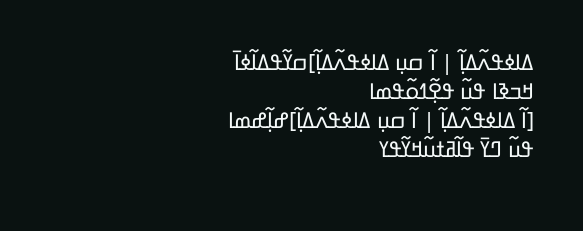ߡߊߦߟߍ߬ߡߊ߲߬ | ߊ߬ ߛߎ߲ ߡߊߦߟߍ߬ߡߊ߲߬]ߛߌ߬ߟߡߊ߬ߦߊ߫ ߞߏߢߊ ߟߎ߬ ߟߐ߲߬ߗߋ߬ߟߘߊ
[ߊ߬ ߡߊߦߟߍ߬ߡߊ߲߬ | ߊ߬ ߛߎ߲ ߡߊߦߟߍ߬ߡߊ߲߬]ߝߊ߲߬ߝߘߊ ߟߎ߬ ߣߌ߫ ߟߊ߬ߥߙߎ߬ߞߌ߬ߟߌ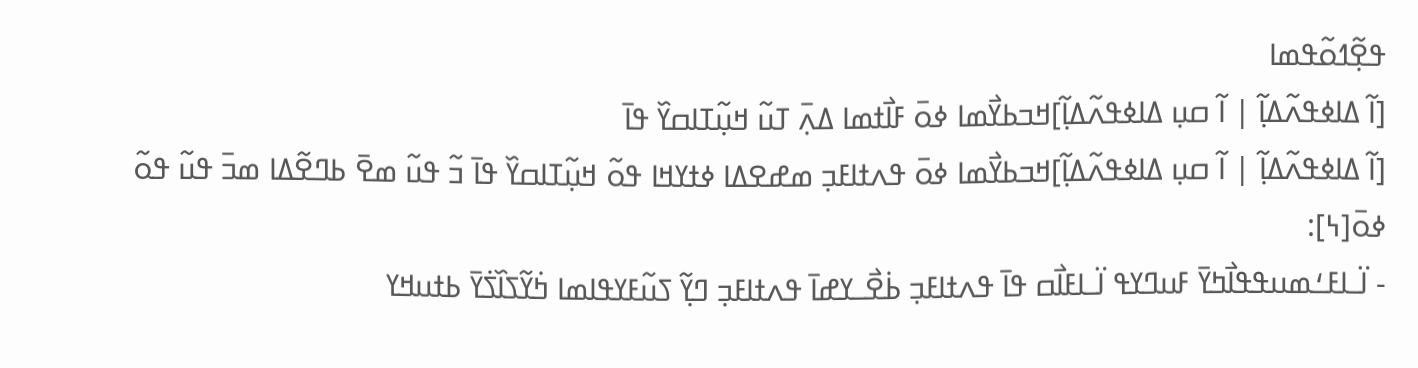ߟߐ߲߬ߗߋ߬ߟߘߊ
[ߊ߬ ߡߊߦߟߍ߬ߡߊ߲߬ | ߊ߬ ߛߎ߲ ߡߊߦߟߍ߬ߡߊ߲߬]ߞߏߕߌ߯ߘߊ ߦߋ߫ ߓߊ߯ߙߘߊ ߡߍ߲߫ ߠߎ߬ ߞߎ߲߬ߠߊߛߌ߰ ߟߊ߫
[ߊ߬ ߡߊߦߟߍ߬ߡߊ߲߬ | ߊ߬ ߛߎ߲ ߡߊߦߟߍ߬ߡߊ߲߬]ߞߏߕߌ߯ߘߊ ߦߋ߫ ߟߍߙߊߓߏ߲ ߘߝߐߡߊ ߦߙߌߞߊ ߟߋ߬ ߞߎ߲߬ߠߊߛߌ߰ ߟߊ߫ ߏ߬ ߟߎ߬ ߘߐ߫ ߕߣߐ߬ߡߊ ߘߏ߫ ߟߎ߬ ߟߋ߬ ߦߋ߫[߆]:
- ߊ߳ߺߊߓߑߘߎߟߟߊ߯ߤߌ߫ ߓߎߣߌߟ ߊ߳ߺߊߓߊ߯ߛ ߟߊ߫ ߟߍߙߊߓߏ߲ ߕ߭ߐ߯ߺߌߝߊ߫ ߟߍߙߊߓߏ߲ ߣߌ߲߬ ߖߎ߬ߓߌߟߊߘߊ ߤ߭ߌ߬ߖߊ߰ߖ߭ߌ߫ ߕߙߎߞߌ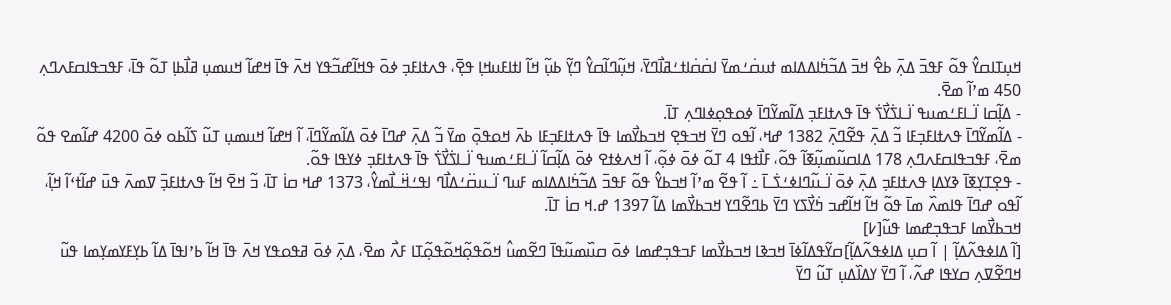ߞߎ߲ߠߊߛߌ߮ ߟߋ߬ ߓߟߏ߫ ߡߍ߲߫ ߕߐ߮ ߞߏ߫ ߡߏ߬ߤ߭ߊߡߡߊߘ ߙߎߛ߭ߑߘߌ߫ ߊߛ߭ߛ߭ߊߙߑߥߊ߯ߣߌ߫، ߞߎ߲߬ߣߊ߬ߛߌ߮ ߣߌ߲߬ ߕߎ߲߬ ߞߊ߬ ߊߙߊߓߎߞߊ߲ ߟߐ߲߫، ߟߍߙߊߓߏ߲ ߦߋ߫ ߟߞߊ߬ߝߏ߬ߟߌ ߞߍ߫ ߟߊ߫ ߞߝߊ߬ ߞߎߘߎ߲ ߥߊ߯ߕߊ߲ ߠߋ߬ ߟߊ߫، ߓߟߏߟߊߛߓߍߣߍ߲ 450 ߘߴߊ߬ ߘߐ߫.
- ߡߊ߲߬ߛߊ ߊ߳ߺߊߓߑߘߎߟ ߊ߳ߺߊߖ߭ߌ߯ߖ߭ ߟߊ߫ ߟߍߙߊߓߏ߲ ߡߊ߬ߘߌ߬ߣߊ߫ ߦߋߟߋ߲ߦߊߣߍ߲ ߠߊ߫.
- ߡߊ߬ߘߌ߬ߣߊ߫ ߟߍߙߊߓߏ߲ߓߊ ߏ߬ ߡߍ߲߫ ߟߐ߬ߣߍ߲߫ 1382 ߝߞ، ߊ߬ߟߋ ߣߌ߫ ߞߏߟߐ߲ ߞߏߕߌ߯ߘߊ ߟߊ߫ ߟߍߙߊߓߏ߲ߓߊ ߕߍ߫ ߞߋߟߋ߲߫ ߘߌ߫ ߏ߬ ߡߍ߲߫ ߝߣߊ߫ ߦߋ߫ ߡߊ߬ߘߌ߬ߣߊ߫، ߊ߬ ߞߝߊ߬ ߞߎߘߎ߲ ߠߎ߬ ߖߊ߬ߕߋ ߦߋ߫ 4200 ߝߊ߬ߘߐ ߟߋ߬ ߘߐ߫، ߓߟߏߟߊߛߓߍߣߍ߲ 178 ߡߊߛߎ߬ߘߎ߲߬ߧߊ߬ ߟߋ߬، ߓߊ߯ߙߟߊ 4 ߠߋ߬ ߦߋ߫ ߦߋ߲߬، ߊ߬ ߞߍߦߙߐ ߦߋ߫ ߡߊ߲߬ߛߊ߬ ߊ߳ߺߊߓߑߘߎߟ ߊ߳ߺߊߖ߭ߌ߯ߖ߭ ߟߊ߫ ߟߍߙߊߓߏ߲ ߦߌߟߊ ߟߋ߬.
- ߟߐ߲ߠߌ߲ߧߊ߫ ߢߌߡߊ߲ ߟߍߙߊߓߏ߲ ߡߍ߲߫ ߦߋ߫ ߊ߳ߺߎ߬ߣߊߦߑߖ߭ߺߊ߫ ߸ ߊ߬ ߟߐ߬ ߘߴߊ߬ ߞߏߕߌ߮ ߟߋ߬ ߓߟߏ߫ ߡߏ߬ߤ߭ߊߡߡߊߘ ߓߎߣ ߊ߳ߺߎߛ߳ߑߡߊ߯ߣ ߊߟߑߞ߳ߺߊ߯ߘߌ߮، 1373 ߝߞ ߛߊ߭ ߠߊ߫، ߏ߬ ߞߐ߫ ߞߊ߬ ߟߍߙߊߓߏ߲߫ ߜߘߍ߫ ߟߎ߫ ߝߊ߬ߙߵߊ߬ ߞߊ߲߬، ߊ߬ߟߋ ߝߣߊ߫ ߟߊߘߍ߰ ߘߊ߫ ߟߋ߬ ߞߊ߬ ߞߊ߬ߝߏ ߤ߭ߌ߯ߖߌ ߣߌ߫ ߕߣߐ߬ߣߌ ߞߏߕߌ߯ߘߊ ߡߊ߬ 1397 ߝ.ߞ ߛߊ߭ ߠߊ߫.
ߞߏߕߌ߯ߘߊ ߓߏߟߏ߲ߝߘߊ ߟߎ߬[߇]
[ߊ߬ ߡߊߦߟߍ߬ߡߊ߲߬ | ߊ߬ ߛߎ߲ ߡߊߦߟߍ߬ߡߊ߲߬]ߛߌ߬ߟߡߊ߬ߦߊ߫ ߞߏߢߊ ߞߏߕߌ߯ߘߊ ߓߏߟߏ߲ߝߘߊ ߦߋ߫ ߛߎ߰ߘߎ߬ߟߊ߫ ߣߐ߬ߘߎ߮ ߞߋ߬ߟߋ߲߬ߞߋ߬ߟߋ߲߬ߠߊ ߓߍ߯ ߘߐ߫، ߡߍ߲߫ ߦߋ߫ ߥߟߋߟߌ ߞߍ߫ ߟߊ߫ ߞߊ߬ ߕߴߊߟߊ߫ ߡߊ߬ ߕߌ߲ߓߌߘߌ߲ߘߊ ߟߎ߬ ߞߣߐ߬ߜߍ߲ ߛߌߟߊ ߝߍ߬، ߊ߬ ߣߌ߫ ߌߡߊ߰ߡߎ߲ ߠߎ߬ ߣߌ߫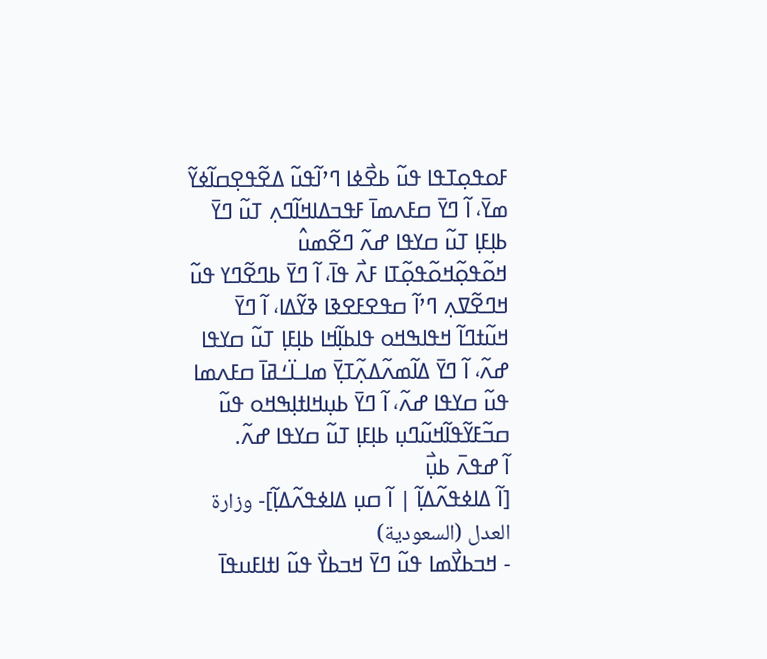ߓߋߟߋ߲ߠߟߊ ߟߎ߬ ߕߐ߯ߦߊ ߣߴߊ߬ߟߎ߬ ߡߐ߬ߟߐ߲ߛߊ߬ߦߌ߬ ߘߌ߫، ߊ߬ ߣߌ߫ ߛߓߍߘߊ߫ ߓߟߏߡߊߞߊ߬ߣߍ߲ ߠߎ߬ ߣߌ߫ ߕߊ߲ߓߊ߲ ߠߎ߬ ߛߌߟߊ ߝߍ߬ ߣߐ߬ߘߎ߮ ߞߋ߬ߟߋ߲߬ߞߋ߬ߟߋ߲߬ߠߊ ߓߍ߯ ߟߊ߫، ߊ߬ ߣߌ߫ ߕߣߐ߬ߣߌ ߟߎ߬ ߞߣߐ߬ߜߍ߲ ߣߴߊ߬ ߛߟߐߓߐߢߊ ߢߌ߬ߡߊ، ߊ߬ ߣߌ߫ ߞߎ߬ߙߣߊ߬ ߞߟߊߒߞߋ ߟߊߕߊ߲߬ߞߊ ߕߊ߲ߓߊ߲ ߠߎ߬ ߛߌߟߊ ߝߍ߬، ߊ߬ ߣߌ߫ ߡߊ߬ߘߍ߬ߡߍ߲߬ߠߌ߲߫ ߘߊߺߊ߳ߑߥߊ߫ ߛߓߍߘߊ ߟߎ߬ ߛߌߟߊ ߝߍ߬، ߊ߬ ߣߌ߫ ߕߎ߲ߞߊߙߊ߲ߒߞߋ ߟߎ߬ ߛߏ߬ߓߌ߬ߟߊ߬ߞߎ߬ߣߎ߲ ߕߊ߲ߓߊ߲ ߠߎ߬ ߛߌߟߊ ߝߍ߬.
ߊ߬ ߝߟߍ߫ ߕߎ߲߯
[ߊ߬ ߡߊߦߟߍ߬ߡߊ߲߬ | ߊ߬ ߛߎ߲ ߡߊߦߟߍ߬ߡߊ߲߬]- وزارة العدل (السعودية)
- ߞߏߕߌ߯ߘߊ ߟߎ߬ ߣߌ߫ ߞߏߕߌ߯ ߟߎ߬ ߊߙߊߓߎߟߊ߫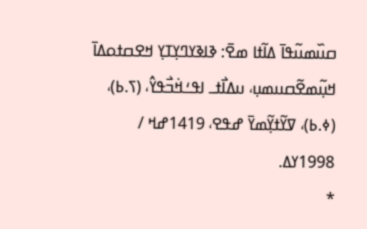ߛߎ߰ߘߎ߬ߟߊ߫ ߡߊ߬ߙߊ ߘߐ߫: ߢߊߢߌߣߌ߲ߠߌ߲ ߞߐߛߙߋߡߊ߫ ߞߎ߲߬ߘߐ߬ߛߎߘߎ߲، ߎߡߊ߯ߙߺ ߊߟߑߞ߭ߏ߯ߟߌ߮، (ߖ.ߕ)، (ߦ.ߕ)، ߜߌ߬ߙߌ߲߬ߘߌ߫ ߝߟߐ، 1419ߝߞ / 1998ߌߡ.
*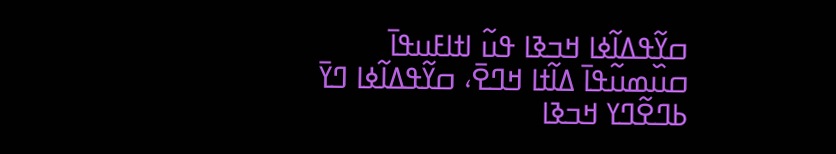ߛߌ߬ߟߡߊ߬ߦߊ ߞߏߢߊ ߟߎ߬ ߊߙߊߓߎߟߊ߫ ߛߎ߰ߘߎ߬ߟߊ߫ ߡߊ߬ߙߊ ߞߣߐ߫، ߛߌ߬ߟߡߊ߬ߦߊ ߣߌ߫ ߕߣߐ߬ߣߌ ߞߏߢߊ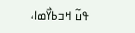ߟߎ߬ ߞߏߕߌ߯ߘߊ،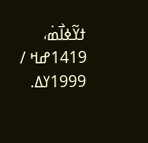ߙߌ߬ߦߊ߯ߘ߭، 1419ߝߞ / 1999ߌߡ.